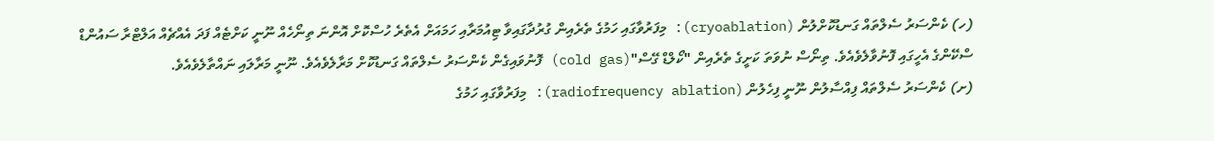(ހ) ކެންސަރު ސެލްތައް ގަނޑުކޮށްލުން (cryoablation): މިފަރުވާގައި ހަމުގެ ތެރެއިން ގުރުދާގައިވާ ޓިއުމަރާއި ހަމައަށް އެތެރެ ހުސްކޮށް އޮންނަ ތިނޯހެއް ނޫނީ ކަށްޓެއް ފަދަ އެއްޗެއް އަލްޓްރާ ސައުންޑް ސްކޭންގެ އެހީގައި ފޮނުވާލެވެއެވެ. ތިނޯސް ނުވަތަ ކަށީގެ ތެރެއިން "ކޯލްޑް ގޭސް"(cold gas) ފޮނުވައިގެން ކެންސަރު ސެލްތައް ގަނޑުކޮށް މަރާލެވެއެވެ. ނޫނީ މަރާލައި ނައްތާލެވެއެވެ.
(ށ) ކެންސަރު ސެލްތައް ފިއްސާލުން ނޫނީ ފިހެލުން (radiofrequency ablation): މިފަރުވާގައި ހަމުގެ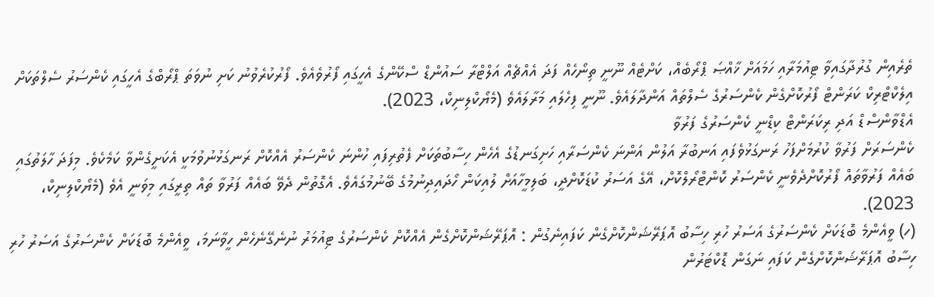ތެރެއިން ގުރުދާގައިވާ ޓިއުމަރާއި ހަމައަށް ޚާއްޞަ ޕްރޯބެއް، ކަށްޓެއް ނޫނީ ތިނޯހެއް ފަދަ އެއްޗެއް އަލްޓްރާ ސައުންޑް ސްކޭންގެ އެހީގައި ފޯރުވެއެވެ. ފޯރުކުރެވުނު ކަށި ނުވަތަ ޕްރޯބްގެ އެހީގައި ކެންސަރު ސެލްތަކަށް އިލެކްޓްރިކް ކަރަންޓް ފޯރުކޮށްގެން ކެންސަރުގެ ސެލްތައް އަންދާލައެވެ. ނޫނީ ފިހެލައި މަރާލައެވެ (މެޔޯކްލިނިކް، 2023).
އެޑްވާންސްޑް އަދި ރިކަރަންޓް ކިޑްނީ ކެންސަރުގެ ފަރުވާ
ކެންސަރަށް ފަރުވާ ކުރުމަށްފަހު ރަނގަޅުވެފައި އަނބުރާ އަލުން އަންނަ ކެންސަރާއި ހަށިގަނޑުގެ އެހެން ހިސާބުތަކަށް ފެތުރިފައި ހުންނަ ކެންސަރު އެއްކޮށް ރަނގަޅުނުވުމަކީ އެކަށީގެންވާ ކަމެކެވެ. މިފަދަ ހާލަތުގައި ބައެއް ފަރުވާތައް ފޯރުކޮށްދެވެނީ ކެންސަރު ކޮންޓްރޯލްކޮށް، އޭގެ އަސަރު ކުޑަކޮށްދީ، ބަލިމީހާއަށް ލުއިކަން ހޯދައިދިނުމުގެ ބޭނުމުގައެވެ. އެގޮތުން ދެވޭ ބައެއް ފަރުވާ ތައް ތިރީގައި މިވަނީ އެވެ (މެޔޯކްލިނިކް، 2023).
(ހ) ވީއެންމެ ބޮޑަކަށް ކެންސަރުގެ އަސަރު ހުރި ހިސާބު އޮޕަރޭޝަންކޮށްގެން ކަފައިނެގުން : އޮޕަރޭޝަންކޮށްގެން އެއްކޮށް ކެންސަރުގެ ޓިއުމަރު ނުނެގޭނެހެން ހީވާނަމަ، ވީއެންމެ ބޮޑަކަށް ކެންސަރުގެ އަސަރު ހުރި ހިސާބު އޮޕަރޭޝަންކޮށްގެން ކަފައި ނަގަން ޑޮކްޓަރުން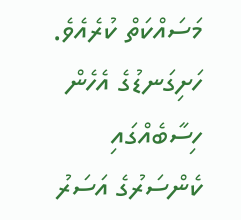މަސައްކަތް ކުރެއެވެ. ހަށިގަނޑުގެ އެހެން ހިސާބެއްގައި ކެންސަރުގެ އަސަރު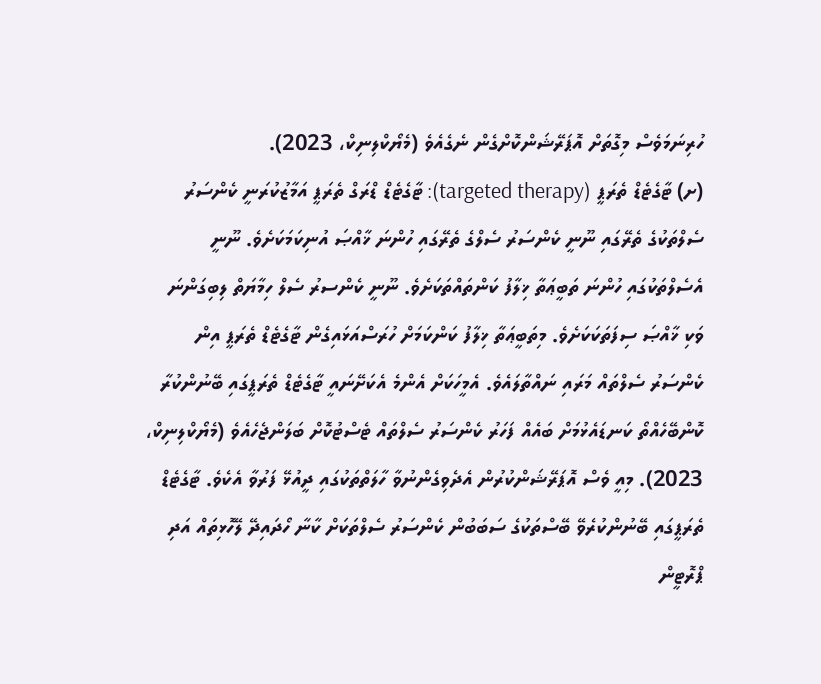ހުރިނަމަވެސް މިގޮތަށް އޮޕަރޭޝަންކޮށްގެން ނެގެއެވެ (މެޔޯކްލިނިކް، 2023).
(ށ) ޓާގެޓެޑް ތެރަޕީ (targeted therapy): ޓާގެޓެޑް ޑްރަގް ތެރަޕީ އަމާޒުކުރަނީ ކެންސަރު ސެލްތަކުގެ ތެރޭގައި ނޫނީ ކެންސަރު ސެލްގެ ތެރޭގައި ހުންނަ ޚާއްޞަ އުނިކަމަކަށެވެ. ނޫނީ އެސެލްތަކުގައި ހުންނަ ތަބީޢަތާ ޚިލާފު ކަންތައްތަކަށެވެ. ނޫނީ ކެންސރު ސެލް ހިމާޔަތް ލިބިގަންނަ ވަކި ޚާއްޞަ ސިފަތަކަކަށެވެ. މިތަބީޢަތާ ޚިލާފު ކަންކަމަށް ހުރަސްއަޅައިގެން ޓާގެޓެޑް ތެރަޕީ އިން ކެންސަރު ސެލްތައް މަރައި ނައްތާލައެވެ. އެމީހަކަށް އެންމެ އެކަށޭނައީ ޓާގެޓެޑް ތެރަޕީގައި ބޭނުންކުރާ ކޮންބޭހެއްތޯ ކަނޑައެޅުމަށް ބައެއް ފަހަރު ކެންސަރު ސެލްތައް ޓެސްޓުކޮށް ބަލަންޖެހެއެވެ (މެޔޯކްލިނިކް، 2023). މިއީ ވެސް އޮޕަރޭޝަންކުރުން އެދެވިގެންނުވާ ހާލަތްތަކުގައި ދީއުޅޭ ފަރުވާ އެކެވެ. ޓާގެޓެޑް ތެރަޕީގައި ބޭނުންކުރެވޭ ބޭސްތަކުގެ ސަބަބުން ކެންސަރު ސެލްތަކަށް ކާނާ ހޯދައިދޭ ލޭހޮޅިތައް އަދި ޕްރޮޓީން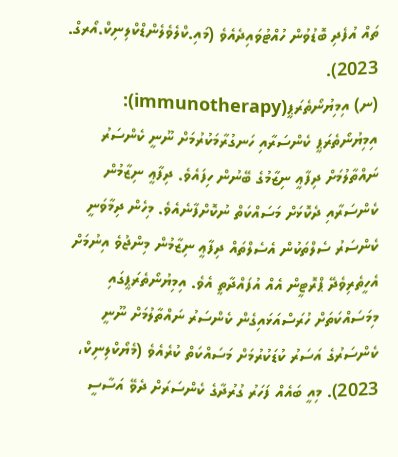ތައް އުފެދި ބޮޑުވުން ހުއްޓުވައިދެއެވެ (މައި.ކްލެވެލެންޑްކްލިނިކް.އޯރގް. 2023).
(ނ) އިމިޔުނޯތެރަޕީ(immunotherapy): އިމިޔުނޯތެރަޕީ ކެންސަރާއި ހަނގުރާމަކުރުމަށް ނޫނީ ކެންސަރު ނައްތާލުމަށް ދިފާޢީ ނިޒާމުގެ ބޭނުން ހިފައެވެ. ދިފާޢީ ނިޒާމުން ކެންސަރާއި ދެކޮޅަށް މަސައްކަތް ނުކޮށްފާނެއެވެ. މިހެން ދިމާވަނީ ކެންސަރު ސެލްތަކުން އެސެލްތައް ދިފާޢީ ނިޒާމުން މިންޖުވެ އިނުމަށް އެހީތެރިވެދޭ ޕްރޮޓީން އެއް އުފައްދާތީ އެވެ. އިމިޔުނޯތެރަޕީގައި މިމަސައްކަތަށް ހުރަސްއަޅައިގެން ކެންސަރު ނައްތާލުމަށް ނޫނީ ކެންސަރުގެ އަސަރު ކުޑަކުރުމަށް މަސައްކަތް ކުރެއެވެ (މެޔޯކްލިނިކް، 2023). މިއީ ބައެއް ފަހަރު ގުރުދާގެ ކެންސަރަށް ދެވޭ އަސާސީ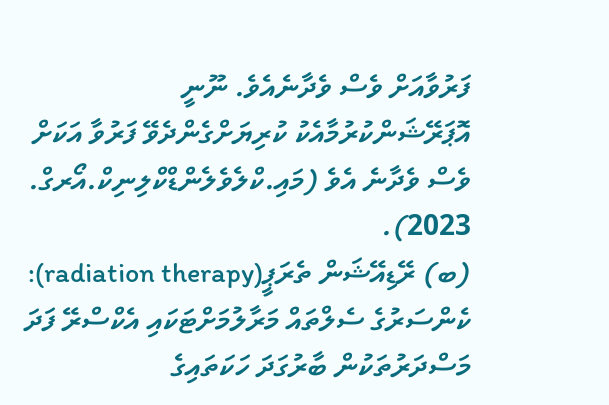ފަރުވާއަށް ވެސް ވެދާނެއެވެ. ނޫނީ އޮޕަރޭޝަންކުރުމާއެކު ކުރިޔަށްގެންދެވޭ ފަރުވާ އަކަށް ވެސް ވެދާނެ އެވެ (މައި.ކްލެވެލެންޑްކްލިނިކް.އޯރގް. 2023).
(ބ) ރޭޑިއޭޝަން ތެރަޕީ(radiation therapy): ކެންސަރުގެ ސެލްތައް މަރާލުމަށްޓަކައި އެކްސްރޭ ފަދަ މަސްދަރުތަކުން ބާރުގަދަ ހަކަތައިގެ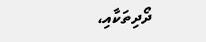ދޯދިތަކާއި،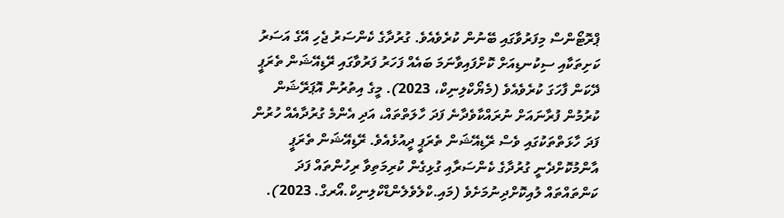ޕްރޮޓޯންސް މިފަރުވާގައި ބޭނުން ކުރެވެއެވެ. ގުރުދާގެ ކެންސަރު ޖެހި އޭގެ އަސަރު ކަށިތަކާއި ސިކުނޑިއަށް ކޮށްފައިވާނަމަ ބައެއް ފަހަރު ފަރުވާގައި ރޭޑިއޭޝަން ތެރަޕީ ދޭކަން ފާހަގަ ކުރެވެއެވެ (މެޔޯކްލިނިކް، 2023). މީގެ އިތުރުން އޮޕަރޭޝަން ކުރުމުން ފުރާނައަށް ނުރައްކާވެދާނެ ފަދަ ހާލަތްތައް، އަދި އެންމެ ގުރުދާއެއް ހުރުން ފަދަ ހާޅަތްތަކުގައި ވެސް ރޭޑިއޭޝަން ތެރަޕީ ދީއުޅެއެވެ. ރޭޑިއޭޝަން ތެރަޕީ އާންމުކޮށްދެނީ ގުރުދާގެ ކެންސަރާއި ގުޅިގެން ކުރިމަތިވާ ރިހުންތައް ފަދަ ކަންތައްތައް ލުއިކޮށްދިނުމަށެވެ (މައި.ކްލެވެލެންޑްކްލިނިކް.އޯރގް. 2023).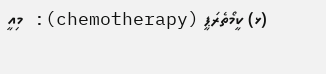(ޅ) ކީމޯތެރަޕީ (chemotherapy): މިއީ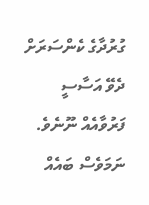ގުރުދާގެ ކެންސަރަށް ދެވޭ އަސާސީ ފަރުވާއެއް ނޫނެވެ. ނަމަވެސް ބައެއް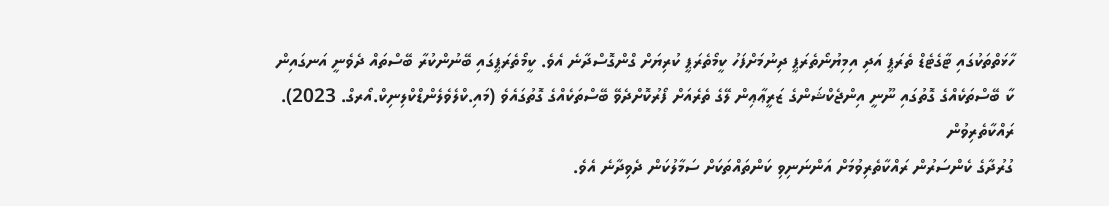ހާޅަތްތަކުގައި ޓާގެޓެޑް ތެރަޕީ އަދި އިމިޔުނޯތެރަޕީ ދިނުމަށްފަހު ކީމޯތެރަޕީ ކުރިޔަށް ގްންގޮސްދާނެ އެވެ. ކީމޯތެރަޕީގައި ބޭނުންކުރާ ބޭސްތައް ދެވެނީ އަނގައިން ކާ ބޭސްތަކެއްގެ ގޮތުގައި ނޫނީ އިންޖެކްޝަންގެ ޒަރީޢާޢިން ލޭގެ ތެރެއަށް ފޯރުކޮށްދެވޭ ބޭސްތަކެއްގެ ގޮތުގައެވެ (މައި.ކްލެވެލެންޑްކްލިނިކް.އޯރގް. 2023).
ރައްކާތެރިވުން
ގުރުދާގެ ކެންސަރުން ރައްކާތެރިވުމަށް އަންނަނިވި ކަންތައްތަކަށް ސަމާލުކަން ދެވިދާނެ އެވެ.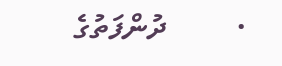·         ދުންފަތުގެ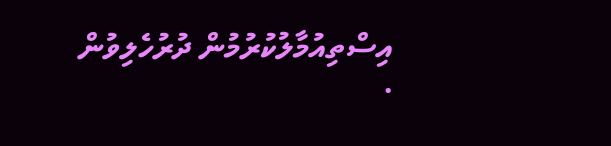އިސްތިއުމާލުކުރުމުން ދުރުހެލިވުން
·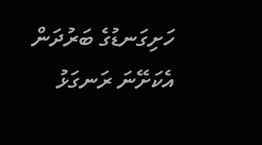ހަށިގަނޑުގެ ބަރުދަން އެކަށޭނަ ރަނގަޅު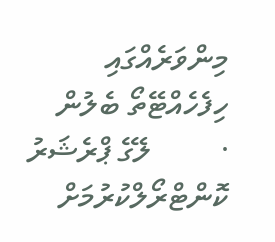މިންވަރެއްގައި ހިފެހެއްޓޭތޯ ބެލުން
·         ލޭގެ ޕްރެޝަރު ކޮންޓްރޯލްކުރުމަށް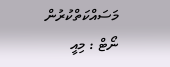މަސައްކަތްކުރުން
ނޯޓް : މިއީ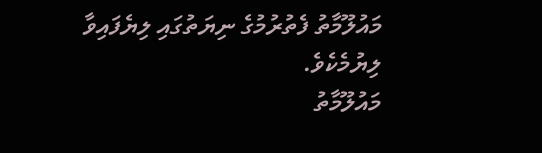މައުލޫމާތު ފެތުރުމުގެ ނިޔަތުގައި ލިޔެފައިވާ ލިޔުމެކެވެ.
މައުލޫމާތު